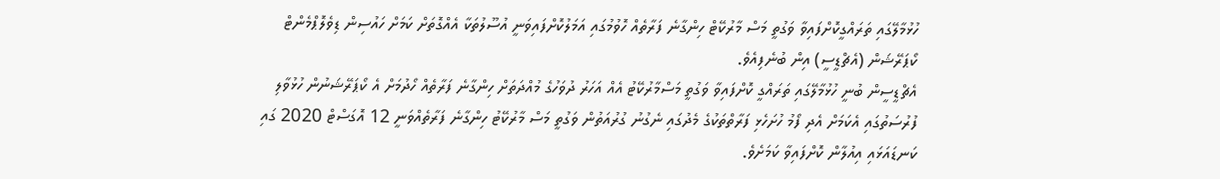ހުޅުމާލޭގައި ތަރައްގީކޮށްފައިވާ ވަގުތީ މަސް މާރުކޭޓް ހިންގާނެ ފަރާތެއް ހޮވުމުގައި އަމަލުކޮށްފައިވަނީ އުސޫލުތަކާ އެއްގޮތަށް ކަމަށް ހައުސިން ޑިވެލޮޕްމެންޓް ކޯޕަރޭޝަން (އެޗްޑީސީ) އިން ބުނެފިއެވެ.
އެޗްޑީސީން ބުނީ ހުޅުމާލޭގައި ތަރައްގީ ކޮށްފައިވާ ވަގުތީ މަސްމާރުކޭޓު އެއް އަހަރު ދުވަހުގެ މުއްދަތަށް ހިންގާނެ ފަރާތެއް ހޯދުމަށް އެ ކޯޕަރޭޝަނުން ހުޅުވާލި ފުރުސަތުގައި އެކަމަށް އެދި ފޯމު ހުށަހެޅި ފަރާތްތަކުގެ މެދުގައި ނެގުނު ގުރުއަތުން ވަގުތީ މަސް މާރުކޭޓު ހިންގާނެ ފަރާތެއްވަނީ 12 އޮގަސްޓް 2020 ގައި ކަނޑައަޅައި އިއުލާން ކޮށްފައިވާ ކަމަށެވެ.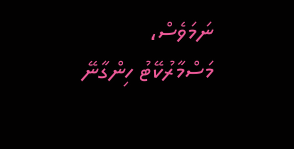ނަމަވެސް، މަސްމާރުކޭޓު ހިންގާނޭ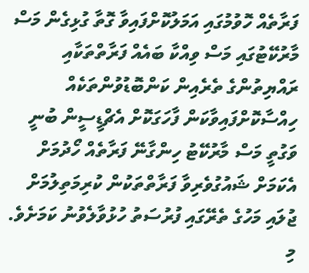ފަރާތެއް ހޮވުމުގައި އަމަލުކޮށްފައިވާ ގޮތާ ގުޅިގެން މަސް މާރުކޭޓުގައި މަސް ވިއްކާ ބައެއް ފަރާތްތަކާއި ރައްޔިތުންގެ ތެރެއިން ކަންބޮޑުވުންތަކެއް ހިއްސާކޮށްފައިވާކަން ފާހަގަކޮށް އެޗްޑީސީން ބުނީ ވަގުތީ މަސް މާރުކޭޓު ހިންގާނޭ ފަރާތެއް ހޯދުމަށް އެކަމަށް ޝައުގުވެރިވާ ފަރާތްތަކުން ކުރިމަތިލުމަށް ޖުލައި މަހުގެ ތެރޭގައި ފުރުސަތު ހުޅުވާލެވުނު ކަމަށެވެ.
މި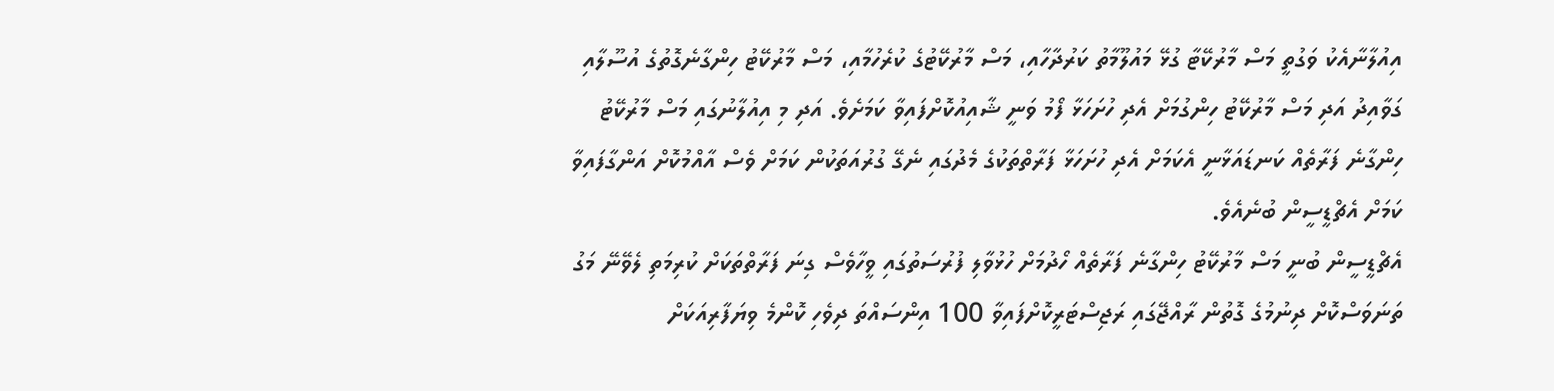އިއުލާނާއެކު ވަގުތީ މަސް މާރުކޭޓާ ގުޅޭ މައުލޫމާތު ކަރުދާހާއި، މަސް މާރުކޭޓުގެ ކުރެހުމާއި، މަސް މާރުކޭޓު ހިންގާނެގޮތުގެ އުސޫލާއި ގަވާއިދު އަދި މަސް މާރުކޭޓު ހިންގުމަށް އެދި ހުށަހަޅާ ފޯމު ވަނީ ޝާއިއުކޮށްފައިވާ ކަމަށެވެ. އަދި މި އިއުލާނުގައި މަސް މާރުކޭޓު ހިންގާނެ ފަރާތެއް ކަނޑައަޅާނީ އެކަމަށް އެދި ހުށަހަޅާ ފަރާތްތަކުގެ މެދުގައި ނެގޭ ގުރުއަތަކުން ކަމަށް ވެސް އާއްމުކޮށް އަންގާފައިވާ ކަމަށް އެޗްޑީސީން ބުނެއެވެ.
އެޗްޑީސީން ބުނީ މަސް މާރުކޭޓު ހިންގާނެ ފަރާތެއް ހޯދުމަށް ހުޅުވާލި ފުރުސަތުގައި ވީހާވެސް ގިނަ ފަރާތްތަކަށް ކުރިމަތި ލެވޭނޭ މަގު ތަނަވަސްކޮށް ދިނުމުގެ ގޮތުން ރާއްޖޭގައި ރަޖިސްޓަރީކޮށްފައިވާ 100 އިންސައްތަ ދިވެހި ކޮންމެ ވިޔަފާރިއަކަށް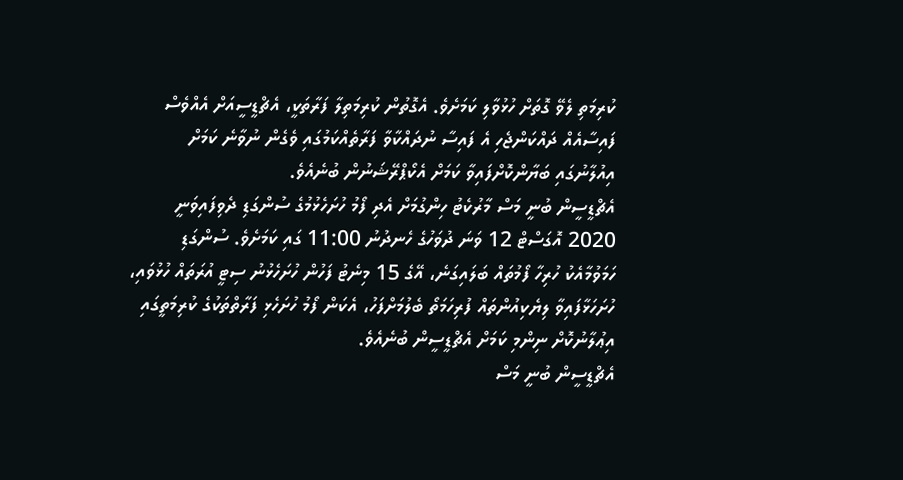ކުރިމަތި ލެވޭ ގޮތަށް ހުޅުވާލި ކަމަށެވެ. އެގޮތުން ކުރިމަތިލާ ފަރާތަކީ، އެޗްޑީސީއަށް އެއްވެސް ފައިސާއެއް ދައްކަންޖެހި އެ ފައިސާ ނުދައްކާވާ ފަރާތެއްކަމުގައި ވެގެން ނުވާނެ ކަމަށް އިއުލާނުގައި ބަޔާންކޮށްފައިވާ ކަމަށް އެކޯޕްރޭޝަނުން ބުނެއެވެ.
އެޗްޑީސީން ބުނީ މަސް މާރުކެޓު ހިންގުމަށް އެދި ފޯމު ހުށަހެޅުމުގެ ސުންގަޑި ދެވިފައިވަނީ 2020 އޮގަސްޓް 12 ވަނަ ދުވަހުގެ ހެނދުނު 11:00 ގައި ކަމަށެވެ. ސުންގަޑި ހަމަވުމާއެކު ހުރިހާ ފޯމުތައް ބަލައިގަނެ، އޭގެ 15 މިނެޓު ފަހުން ހުށަހެޅުނު ސިޓީ އުރަތައް ހުޅުވައި، ހުށަހަޅާފައިވާ ލިޔެކިއުންތައް ފުރިހަމަތޯ ބެލުމަށްފަހު، އެކަން ފޯމު ހުށަހެޅި ފަރާތްތަކުގެ ކުރިމަތީގައި އިޢުލާނުކޮށް ނިންމި ކަމަށް އެޗްޑީސީން ބުނެއެވެ.
އެޗްޑީސީން ބުނީ މަސް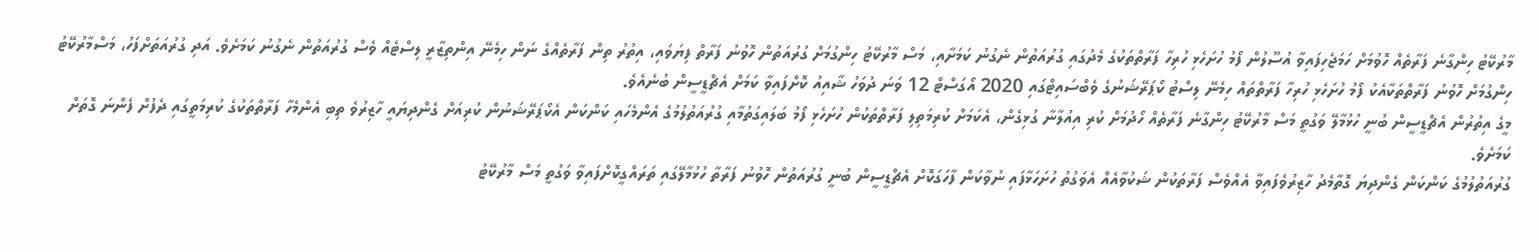މާރުކޭޓު ހިންގާނެ ފަރާތެއް ހޮވުމަށް ހަމަޖެހިފައިވާ އުސޫލުން ފޯމު ހުށަހެޅި ހުރިހާ ފަރާތްތަކުގެ މެދުގައި ގުރުއަތުން ނެގުނު ކަމަށާއި، މަސް މާރުކޭޓު ހިންގުމަށް ގުރުއަތުން ހޮވުނު ފަރާތް ފިޔަވައި، އިތުރު ތިން ފަރާތެއްގެ ނަން ހިމެނޭ އިންތިޒާރީ ލިސްޓެއް ވެސް ގުރުއަތުން ނެގުނު ކަމަށެވެ. އަދި ގުރުއަތަށްފަހު، މަސްމާރުކޭޓު ހިންގުމަށް ހޮވުނު ފަރާތްތަކާއެކު ފޯމު ހުށަހެޅި ހުރިހާ ފަރާތްތައް ހިމެނޭ ލިސްޓު ކޯޕަރޭޝަނުގެ ވެބްސައިޓްގައި 2020 އޯގަސްޓް 12 ވަނަ ދުވަހު ޝާއިއު ކޮށްފައިވާ ކަމަށް އެޗްޑީސީން ބުނެއެވެ.
މީގެ އިތުރުން އެޗްޑީސީން ބުނީ ހުޅުމާލޭ ވަގުތީ މަސް މާރުކޭޓު ހިންގާނެ ފަރާތެއް ހޯދުމަށް ކުރި އިއުލާނާ ގުޅިގެން، އެކަމަށް ކުރިމަތިލި ފަރާތްތަކުން ހުށަހެޅި ފޯމު ބަލައިގަތުމާއި ގުރުއަތުލުމުގެ އެންމެހައި ކަންކަން އެކޯޕަރޭޝަނުން ކުރިއަށް ގެންދިޔައީ ހާޒިރުވެ ތިބި އެންމެހާ ފަރާތްތަކުގެ ކުރިމަތީގައި ދެފުށް ފެންނަ ގޮތަށް ކަމަށެވެ.
ގުރުއަތުލުމުގެ ކަންކަން ގެންދިޔަ ގޮތާމެދު ހާޒިރުވެފައިވާ އެއްވެސް ފަރާތަކުން ޝަކުވާއެއް އެވަގުތު ހުށަހަޅާފައި ނުވާކަން ފާހަގަކޮށް އެޗްޑީސީން ބުނީ ގުރުއަތުން ހޮވުނު ފަރާތާ ހުޅުމާލޭގައި ތަރައްގީކޮށްފައިވާ ވަގުތީ މަސް މާރުކޭޓު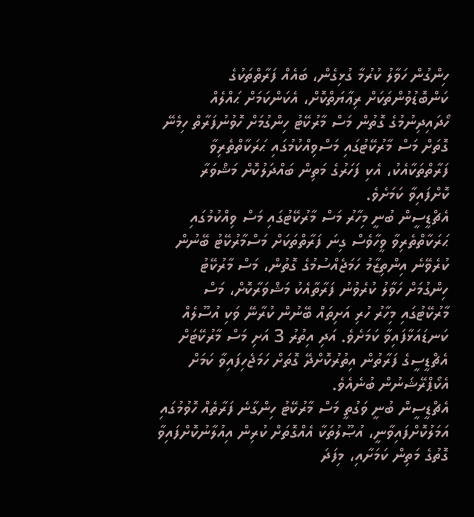ހިންގުން ހަވާލު ކުރުމާ ގުޅިގެން، ބައެއް ފަރާތްތަކުގެ ކަންބޮޑުވުންތަކަށް ރިޢާޔަތްކޮށް، އެކަންކަމަށް ޙައްލެއް ހޯދައިދިނުމުގެ ގޮތުން މަސް މާރުކޭޓު ހިންގުމަށް ހޮވުނުފަރާތް ހިމެނޭ ގޮތަށް މަސް މާރުކޭޓުގައި މަސްވިއްކުމުގައި ޙަރަކާތްތެރިވާ ފަރާތްތަކާއެކު، އެކި ފަހަރުގެ މަތިން ބައްދަލުކޮށް މަޝްވަރާ ކޮށްފައިވާ ކަމަށެވެ.
އެޗްޑީސީން ބުނީ މިހާރު މަސް މާރުކޭޓުގައި މަސް ވިއްކުމުގައި ޙަރަކާތްތެރިވާ ވީހާވެސް ގިނަ ފަރާތްތަކަށް މަސްމާރުކޭޓު ބޭނުން ކުރެވޭނެ އިންތިޒާމު ހަމަޖެއްސުމުގެ ގޮތުން، މަސް މާރުކޭޓު ހިންގުމަށް ހަވާލު ކުރެވުނު ފަރާތާއެކު މަޝްވަރާކޮށް، މަސް މާރުކޭޓުގައި މިހާރު ހުރި އަށިތައް ބޭނުން ކުރާނޭ ވަކި އުސޫލެއް ކަނޑައަޅާފައިވާ ކަމަށެވެ. އަދި އިތުރު 3 އަށި މަސް މާރުކޭޓަށް އެޗްޑީސީގެ ފަރާތުން އިތުރުކޮށްދޭ ގޮތަށް ހަމަޖެހިފައިވާ ކަމަށް އެކޯޕްރޭޝަނުން ބުނެއެވެ.
އެޗްޑީސީން ބުނީ ވަގުތީ މަސް މާރުކޭޓު ހިންގާނެ ފަރާތެއް ހޮވުމުގައި އަމަލުކޮށްފައިވާނީ، އުޞޫލުތަކާ އެއްގޮތަށް ކުރިން އިއުލާނުކޮށްފައިވާ ގޮތުގެ މަތިން ކަމަށާއި، މިފަދަ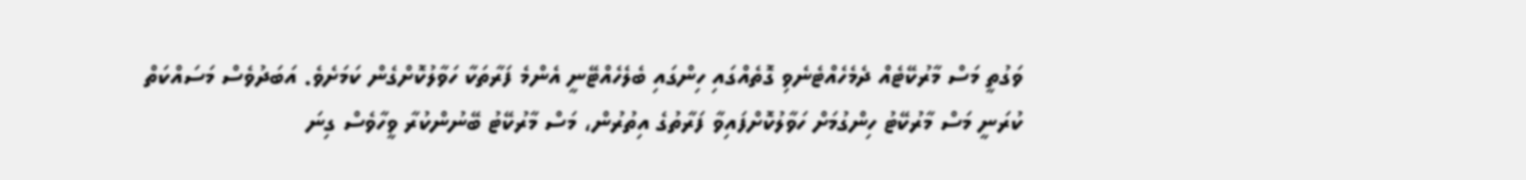ވަގުތީ މަސް މާރުކޭޓެއް ދެމެހެއްޓެނެވި ގޮތެއްގައި ހިންގައި ބެލެހެއްޓޭނީ އެންމެ ފަރާތަކާ ހަވާލުކޮށްގެން ކަމަށެވެ. އަބަދުވެސް މަސައްކަތް ކުރަނީ މަސް މާރުކޭޓު ހިންގުމަށް ހަވާލުކޮށްފައިވާ ފަރާތުގެ އިތުރުން، މަސް މާރުކޭޓު ބޭނުންކުރާ ވީހާވެސް ގިނަ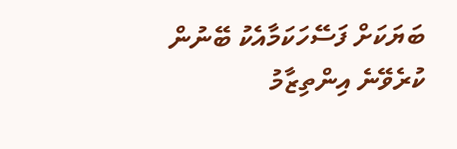ބަޔަކަށް ފަސޭހަކަމާއެކު ބޭނުން ކުރެވޭނެ އިންތިޒާމު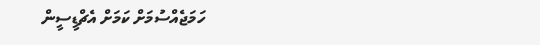ހަމަޖެއްސުމަށް ކަމަށް އެޗްޑީސީން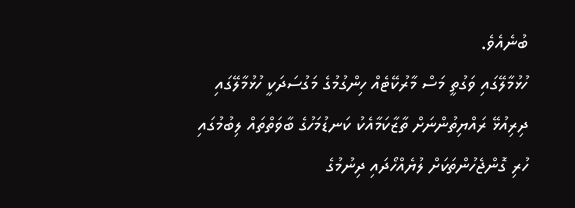ބުނެއެވެ.
ހުޅުމާލޭގައި ވަގުތީ މަސް މާރުކޭޓެއް ހިންގުމުގެ މަގުސަދަކީ ހުޅުމާލޭގައި ދިރިއުޅޭ ރައްޔިތުންނަށް ތާޒާކަމާއެކު ކަނޑުމަހުގެ ބާވަތްތައް ލިބުމުގައި ހުރި ގޮންޖެހުންތަކަށް ލުޔެއްހޯދައި ދިނުމުގެ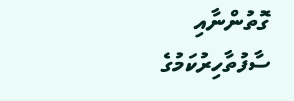ގޮތުންނާއި ސާފުތާހިރުކަމުގެ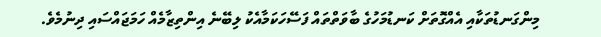މިންގަނޑުތަކާއި އެއްގޮތަށް ކަނޑުމަހުގެ ބާވަތްތައް ފަސޭހަކަމާއެކު ލިބޭނެ އިންތިޒާމެއް ހަމަޖައްސައި ދިނުމެވެ.